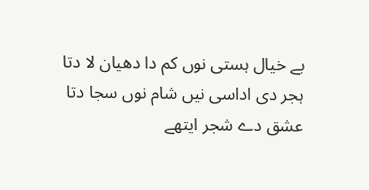بے خیال ہستی نوں کم دا دھیان لا دتا
ہجر دی اداسی نیں شام نوں سجا دتا
عشق دے شجر ایتھے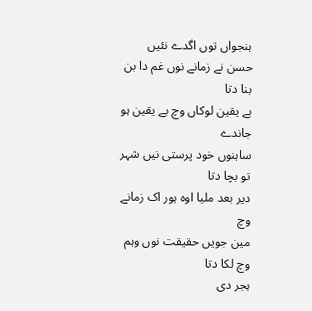ہنجواں توں اگدے نئیں
حسن نے زمانے نوں غم دا بن بنا دتا
بے یقین لوکاں وچ بے یقین ہو جاندے
ساہنوں خود پرستی نیں شہر تو بچا دتا
دیر بعد ملیا اوہ ہور اک زمانے وچ
مین جویں حقیقت نوں وہم وچ لکا دتا
ہجر دی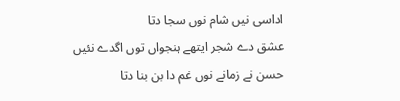اداسی نیں شام نوں سجا دتا
عشق دے شجر ایتھے ہنجواں توں اگدے نئیں
حسن نے زمانے نوں غم دا بن بنا دتا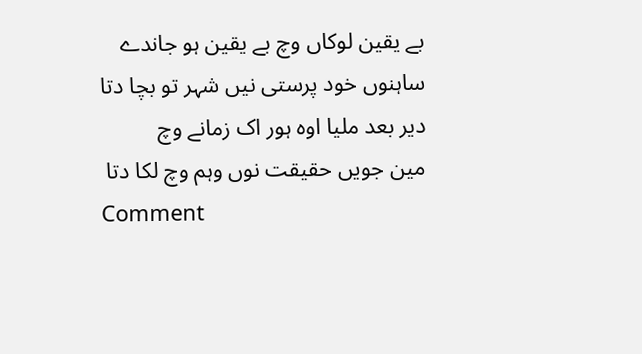بے یقین لوکاں وچ بے یقین ہو جاندے
ساہنوں خود پرستی نیں شہر تو بچا دتا
دیر بعد ملیا اوہ ہور اک زمانے وچ
مین جویں حقیقت نوں وہم وچ لکا دتا
Comment